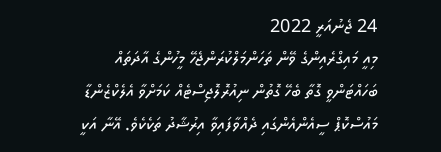24 ޖެނުއަރީ 2022
މިއީ މައިގްރެއިންގެ ވޭން ތަހަންމަލްކުރަންޖެހޭ މީހުންގެ އާދަތައް ބަހައްޓަންވީ ގޮތާ ބެހޭ ގޮތުން ނިއުރޮލޮޖިސްޓެއް ކަމަށްވާ އެލެކްޒެންޑާ މައުސްކޮޕް ސީއެންއެންގައި ދެއްވާފައިވާ އިރުޝާދު ތަކެކެވެ. އޭނާ އަކީ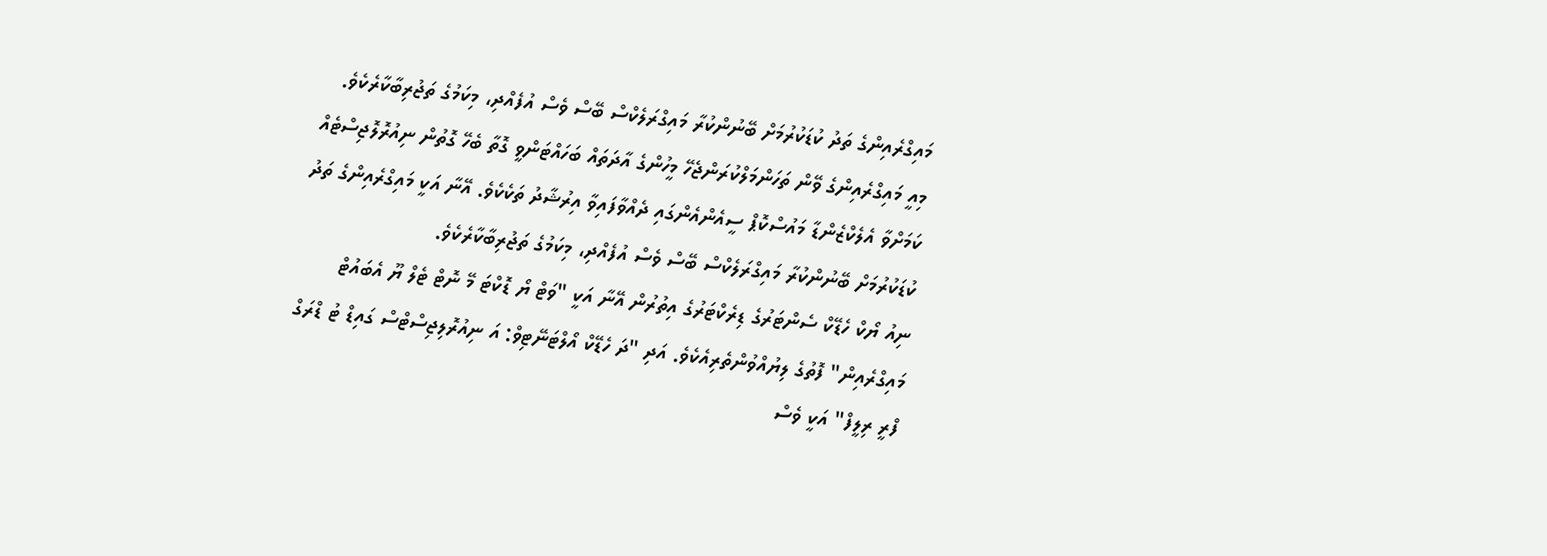މައިގްރެއިންގެ ތަދު ކުޑަކުރުމަށް ބޭނުންކުރާ މައިގްރަލެކްސް ބޭސް ވެސް އުފެއްދި، މިކަމުގެ ތަޖުރިބާކާރެކެވެ.
މިއީ މައިގްރެއިންގެ ވޭން ތަހަންމަލްކުރަންޖެހޭ މީހުންގެ އާދަތައް ބަހައްޓަންވީ ގޮތާ ބެހޭ ގޮތުން ނިއުރޮލޮޖިސްޓެއް ކަމަށްވާ އެލެކްޒެންޑާ މައުސްކޮޕް ސީއެންއެންގައި ދެއްވާފައިވާ އިރުޝާދު ތަކެކެވެ. އޭނާ އަކީ މައިގްރެއިންގެ ތަދު ކުޑަކުރުމަށް ބޭނުންކުރާ މައިގްރަލެކްސް ބޭސް ވެސް އުފެއްދި، މިކަމުގެ ތަޖުރިބާކާރެކެވެ.
ނިއު ޔޯކް ހެޑޭކް ސެންޓަރުގެ ޑިރެކްޓަރުގެ އިތުރުން އޭނާ އަކީ "ވަޓް ޔޯ ޑޮކްޓަ މޭ ނޮޓް ޓެލް ޔޫ އެބައުޓް މައިގްރެއިން" ފޮތުގެ ލިޔުއްވުންތެރިއެކެވެ. އަދި "ދަ ހެޑޭކް އޯލްޓަނޭޓިވް: އަ ނިއުރޮލިޖިސްޓްސް ގައިޑް ޓު ޑްރަގް ފްރީ ރިލީފް" އަކީ ވެސް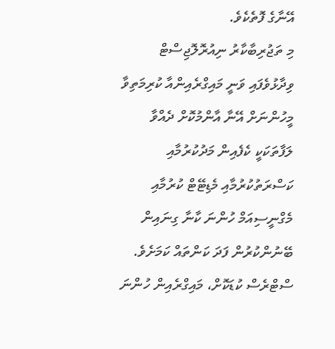އޭނާގެ ފޮތެކެވެ.
މި ތަޖުރިބާކާރު ނިއުރޮލޮޖިސްޓް ވިދާޅުވެފައި ވަނީ މައިގްރެއިންއާ ކުރިމަތިވާ މީހުންނަށް އޭނާ އާންމުކޮށް ދެއްވާ ލަފާތަކަކީ ކެފެއިން މަދުކުރުމާއި ކަސްރަތުކުރުމާއި މެޑިޓޭޓް ކުރުމާއި މެގްނީސިއަމް ހުންނަ ކާނާ ގިނައިން ބޭނުންކުރުން ފަދަ ކަންތައް ކަމަށެވެ.
ސްޓްރެސް ކުޑަކޮށް، މައިގްރެއިން ހުންނަ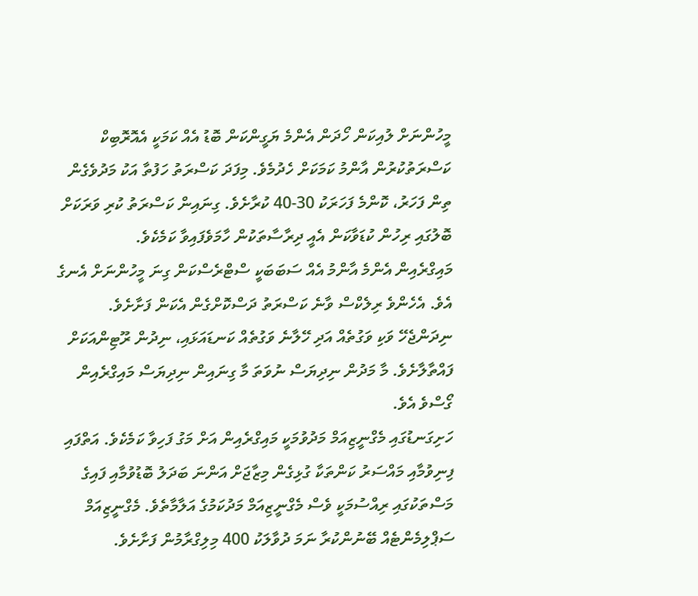މީހުންނަށް ލުއިކަން ހޯދަން އެންމެ ޔަގީންކަން ބޮޑު އެއް ކަމަކީ އެއޮރޮބިކް ކަސްރަތުކުރުން އާންމު ކަމަކަށް ހެދުމެވެ. މިފަދަ ކަސްރަތު ހަފުތާ އަކު މަދުވެގެން ތިން ފަހަރު، ކޮންމެ ފަހަރަކު 30-40 ކުރާށެވެ. ގިނައިން ކަސްރަތު ކުރި ވަރަކަށް ބޮލުގައި ރިހުން ކުޑަވާކަން އެއީ ދިރާސާތަކުން ހާމަވެފައިވާ ކަމެކެވެ.
މައިގްރެއިން އެންމެ އާންމު އެއް ސަބަބަކީ ސްޓްރެސްކަން ގިނަ މީހުންނަށް އެނގެ އެވެ. އެހެންވެ ރިލެކްސް ވާނެ ކަސްރަތު ދަސްކޮށްގެން އެކަން ފަށާށެވެ.
ނިދަންޖެހޭ ވަކި ވަގުތެއް އަދި ހޭލާނެ ވަގުތެއް ކަނޑައަޅައި، ނިދުން ރޫޓިންއަކަށް ފައްތާލާށެވެ. މާ މަދުން ނިދިޔަސް ނުވަތަ މާ ގިނައިން ނިދިޔަސް މައިގްރެއިން ގޯސްވެ އެވެ.
ހަށިގަނޑުގައި މެގްނީޒިއަމް މަދުވުމަކީ މައިގްރެއިން އަށް މަގު ފަހިވާ ކަމެކެވެ. އަތްފައި ފިނިވުމާއި މައްސަރު ކަންތަކާ ގުޅިގެން މިޒާޖަށް އަންނަ ބަދަލު ބޮޑުވުމާއި ފައިގެ މަސްތަކުގައި ރިއްސުމަކީ ވެސް މެގްނީޒިއަމް މަދުކަމުގެ އަލާމާތެވެ. މެގްނީޒިއަމް ސަޕްލިމެންޓެއް ބޭނުންކުރާ ނަމަ ދުވާލަކު 400 މިލިގްރާމުން ފަށާށެވެ.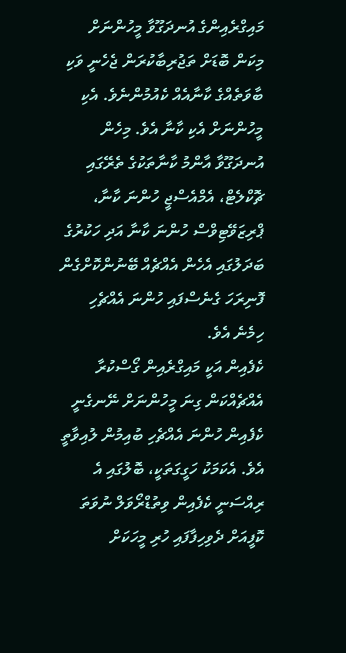މައިގްރެއިންގެ އުނދަގޫވާ މީހުންނަށް މިކަން ބޮޑަށް ތަޖުރިބާކުރަން ޖެހެނީ ވަކި ބާވަތެއްގެ ކާނާއެއް ކެއުމުންނެވެ. އެކި މީހުންނަށް އެކި ކާނާ އެވެ. މިހެން އުނދަގޫވާ އާންމު ކާނާތަކުގެ ތެރޭގައި ޗޮކްލެޓް، އެމްއެސްޖީ ހުންނަ ކާނާ، ޕްރިޒަވޭޓިވްސް ހުންނަ ކާނާ އަދި ހަކުރުގެ ބަދަލުގައި އެހެން އެއްޗެއް ބޭނުންކޮށްގެން ފޮނިރަހަ ގެނެސްފައި ހުންނަ އެއްޗެހި ހިމެނެ އެވެ.
ކެފެއިން އަކީ މައިގްރެއިން ގޯސްކުރާ އެއްޗެއްކަން ގިނަ މީހުންނަށް ނޭނގެނީ ކެފެއިން ހުންނަ އެއްޗެހި ބުއިމުން ލުއިވާތީ އެވެ. އެކަމަކު ހަގީގަތަކީ، ބޮލުގައި އެ ރިއްސަނީ ކެފެއިން ވިތުޑްރޯވަލް ނުވަތަ ކޮފީއަށް ދެވިހިފާފައި ހުރި މީހަކަށް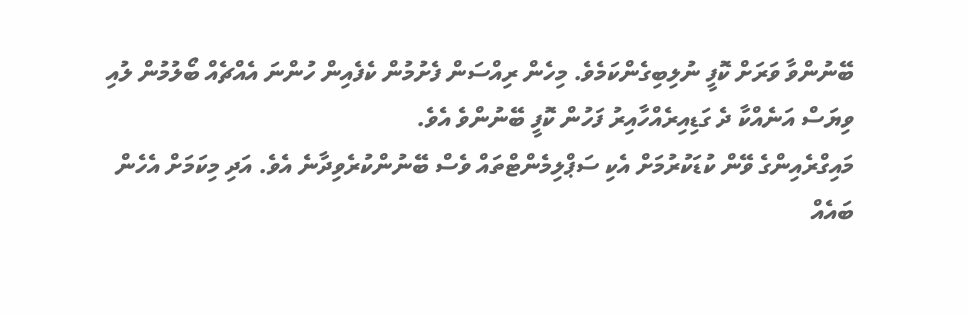ބޭނުންވާ ވަރަށް ކޮފީ ނުލިބިގެންކަމެވެ. މިހެން ރިއްސަން ފެށުމުން ކެފެއިން ހުންނަ އެއްޗެއް ބޯލުމުން ލުއި ވިޔަސް އަނެއްކާ ދެ ގަޑިއިރެއްހާއިރު ފަހުން ކޮފީ ބޭނުންވެ އެވެ.
މައިގްރެއިންގެ ވޭން ކުޑަކުރުމަށް އެކި ސަޕްލިމެންޓްތައް ވެސް ބޭނުންކުރެވިދާނެ އެވެ. އަދި މިކަމަށް އެހެން ބައެއް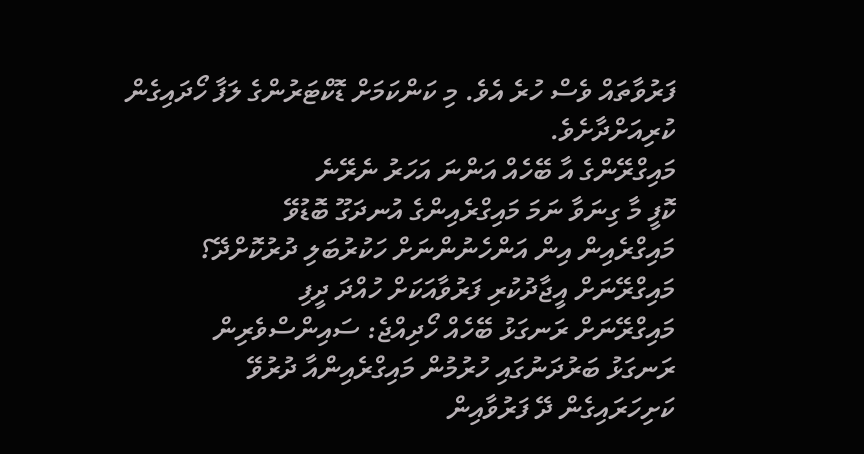ފަރުވާތައް ވެސް ހުރެ އެވެ. މި ކަންކަމަށް ޑޮކްޓަރުންގެ ލަފާ ހޯދައިގެން ކުރިއަށްދާށެވެ.
މައިގްރޭންގެ އާ ބޭހެއް އަންނަ އަހަރު ނެރޭނެ
ކޮފީ މާ ގިނަވާ ނަމަ މައިގްރެއިންގެ އުނދަގޫ ބޮޑުވޭ
މައިގްރެއިން އިން އަންހެނުންނަށް ހަކުރުބަލި ދުރުކޮށްދޭ؟
މައިގްރޭނަށް އީޖާދުކުރި ފަރުވާއަކަށް ހުއްދަ ދީފި
މައިގްރޭނަށް ރަނގަޅު ބޭހެއް ހޯދިއްޖެ: ސައިންސްވެރިން
ރަނގަޅު ބަރުދަނުގައި ހުރުމުން މައިގްރެއިންއާ ދުރުވޭ
ކަށިހަރައިގެން ދޭ ފަރުވާއިން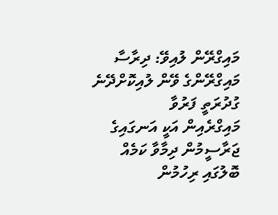މައިގްރޭން ލުއިވޭ: ދިރާސާ
މައިގްރޭންގެ ވޭން ލުއިކޮށްދޭނެ ގުދުރަތީ ފަރުވާ
މައިގްރެއިން އަކީ އަނގައިގެ ޖަރާސީމުން ދިމާވާ ކަމެއް
ބޮލުގައި ރިހުމުން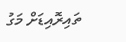ތައިރޮއިޑަށް މަގު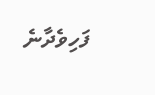ފަހިވެދާނެ